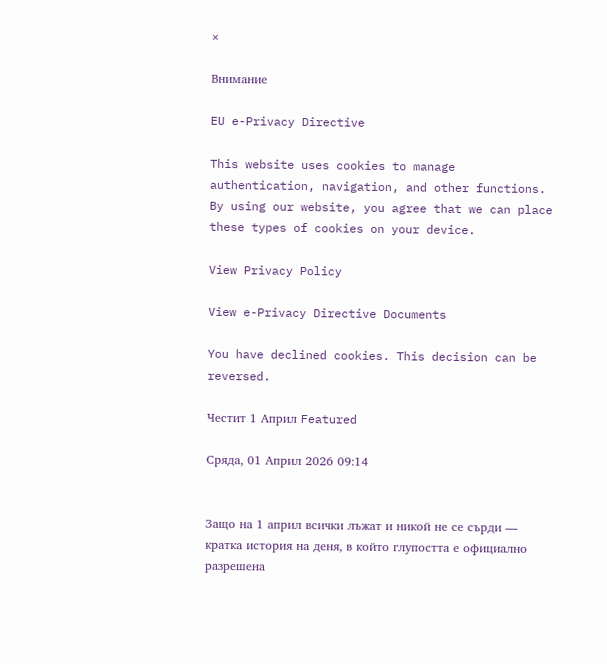×

Внимание

EU e-Privacy Directive

This website uses cookies to manage authentication, navigation, and other functions. By using our website, you agree that we can place these types of cookies on your device.

View Privacy Policy

View e-Privacy Directive Documents

You have declined cookies. This decision can be reversed.

Честит 1 Април Featured

Сряда, 01 Април 2026 09:14


Защо на 1 април всички лъжат и никой не се сърди — кратка история на деня, в който глупостта е официално разрешена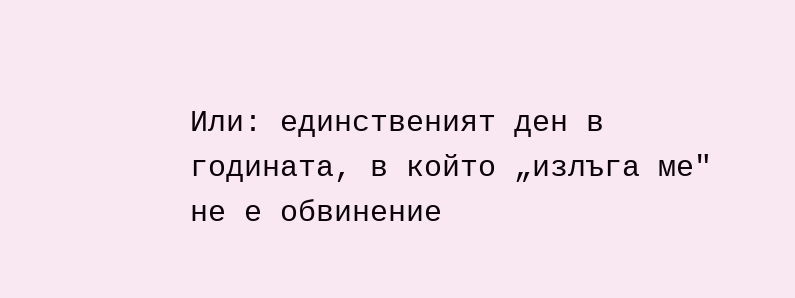Или: единственият ден в годината, в който „излъга ме" не е обвинение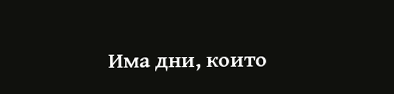Има дни, които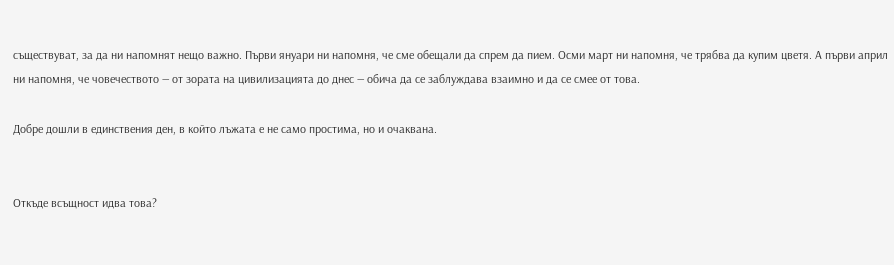съществуват, за да ни напомнят нещо важно. Първи януари ни напомня, че сме обещали да спрем да пием. Осми март ни напомня, че трябва да купим цветя. А първи април ни напомня, че човечеството — от зората на цивилизацията до днес — обича да се заблуждава взаимно и да се смее от това.

Добре дошли в единствения ден, в който лъжата е не само простима, но и очаквана.


Откъде всъщност идва това?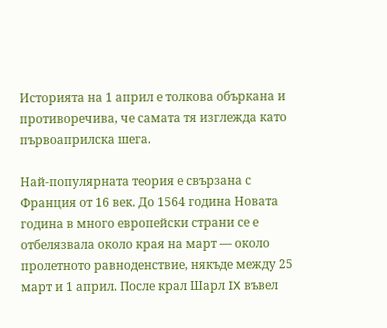Историята на 1 април е толкова объркана и противоречива, че самата тя изглежда като първоаприлска шега.

Най-популярната теория е свързана с Франция от 16 век. До 1564 година Новата година в много европейски страни се е отбелязвала около края на март — около пролетното равноденствие, някъде между 25 март и 1 април. После крал Шарл IX въвел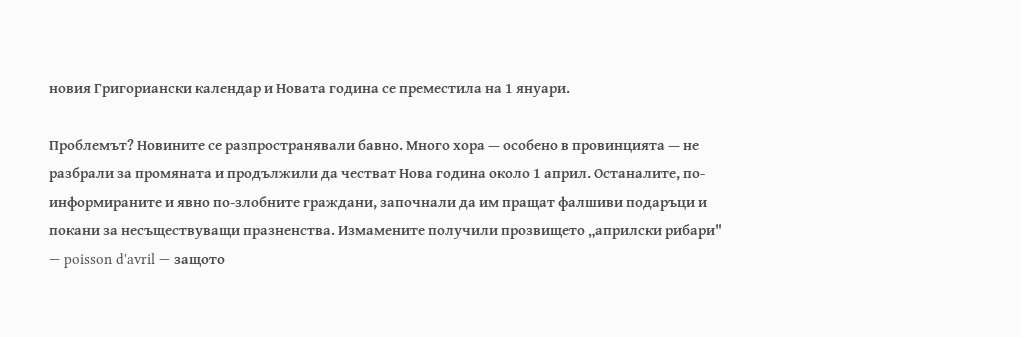новия Григориански календар и Новата година се преместила на 1 януари.

Проблемът? Новините се разпространявали бавно. Много хора — особено в провинцията — не разбрали за промяната и продължили да честват Нова година около 1 април. Останалите, по-информираните и явно по-злобните граждани, започнали да им пращат фалшиви подаръци и покани за несъществуващи празненства. Измамените получили прозвището „априлски рибари" — poisson d'avril — защото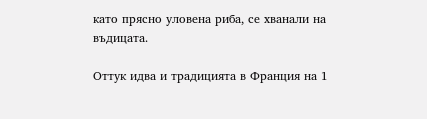като прясно уловена риба, се хванали на въдицата.

Оттук идва и традицията в Франция на 1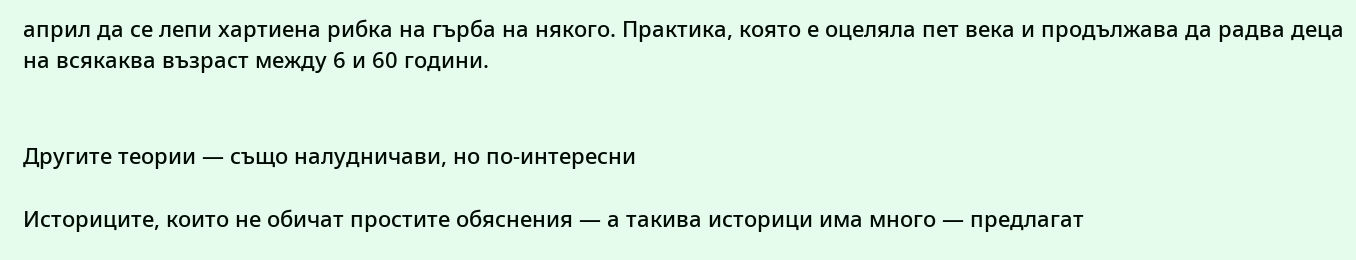април да се лепи хартиена рибка на гърба на някого. Практика, която е оцеляла пет века и продължава да радва деца на всякаква възраст между 6 и 60 години.


Другите теории — също налудничави, но по-интересни

Историците, които не обичат простите обяснения — а такива историци има много — предлагат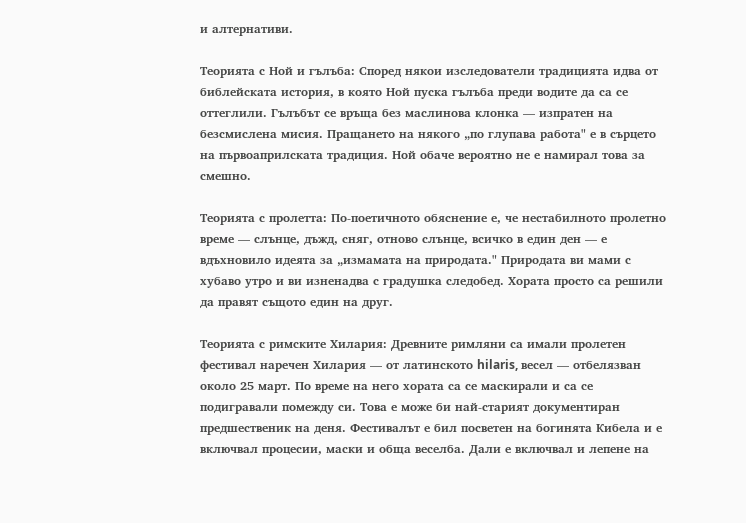и алтернативи.

Теорията с Ной и гълъба: Според някои изследователи традицията идва от библейската история, в която Ной пуска гълъба преди водите да са се оттеглили. Гълъбът се връща без маслинова клонка — изпратен на безсмислена мисия. Пращането на някого „по глупава работа" е в сърцето на първоаприлската традиция. Ной обаче вероятно не е намирал това за смешно.

Теорията с пролетта: По-поетичното обяснение е, че нестабилното пролетно време — слънце, дъжд, сняг, отново слънце, всичко в един ден — е вдъхновило идеята за „измамата на природата." Природата ви мами с хубаво утро и ви изненадва с градушка следобед. Хората просто са решили да правят същото един на друг.

Теорията с римските Хилария: Древните римляни са имали пролетен фестивал наречен Хилария — от латинското hilaris, весел — отбелязван около 25 март. По време на него хората са се маскирали и са се подигравали помежду си. Това е може би най-старият документиран предшественик на деня. Фестивалът е бил посветен на богинята Кибела и е включвал процесии, маски и обща веселба. Дали е включвал и лепене на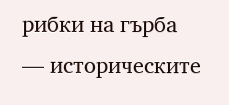рибки на гърба — историческите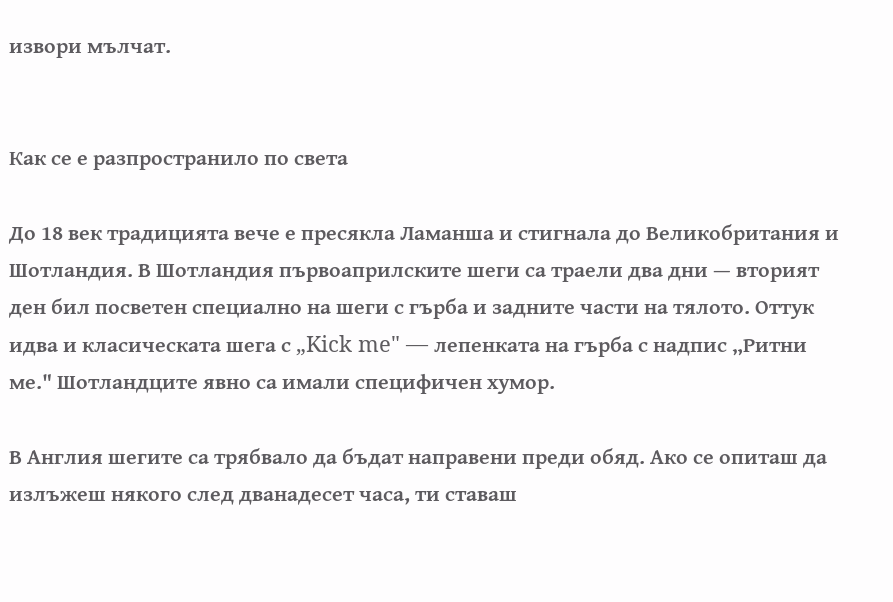извори мълчат.


Как се е разпространило по света

До 18 век традицията вече е пресякла Ламанша и стигнала до Великобритания и Шотландия. В Шотландия първоаприлските шеги са траели два дни — вторият ден бил посветен специално на шеги с гърба и задните части на тялото. Оттук идва и класическата шега с „Kick me" — лепенката на гърба с надпис „Ритни ме." Шотландците явно са имали специфичен хумор.

В Англия шегите са трябвало да бъдат направени преди обяд. Ако се опиташ да излъжеш някого след дванадесет часа, ти ставаш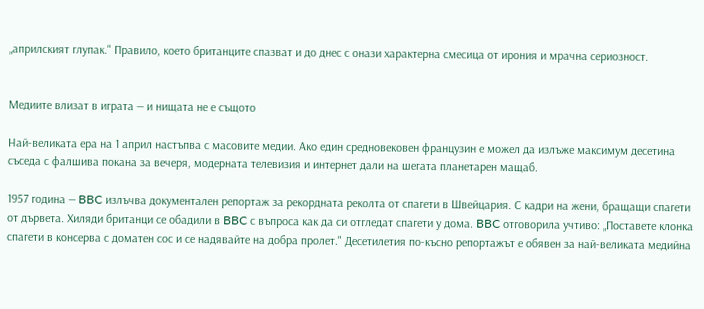„априлският глупак." Правило, което британците спазват и до днес с онази характерна смесица от ирония и мрачна сериозност.


Медиите влизат в играта — и нищата не е същото

Най-великата ера на 1 април настъпва с масовите медии. Ако един средновековен французин е можел да излъже максимум десетина съседа с фалшива покана за вечеря, модерната телевизия и интернет дали на шегата планетарен мащаб.

1957 година — BBC излъчва документален репортаж за рекордната реколта от спагети в Швейцария. С кадри на жени, бращащи спагети от дървета. Хиляди британци се обадили в BBC с въпроса как да си отгледат спагети у дома. BBC отговорила учтиво: „Поставете клонка спагети в консерва с доматен сос и се надявайте на добра пролет." Десетилетия по-късно репортажът е обявен за най-великата медийна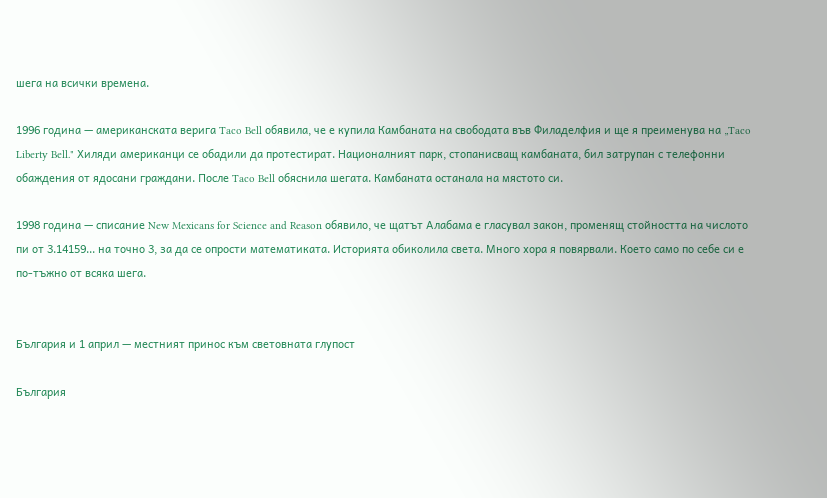шега на всички времена.

1996 година — американската верига Taco Bell обявила, че е купила Камбаната на свободата във Филаделфия и ще я преименува на „Taco Liberty Bell." Хиляди американци се обадили да протестират. Националният парк, стопанисващ камбаната, бил затрупан с телефонни обаждения от ядосани граждани. После Taco Bell обяснила шегата. Камбаната останала на мястото си.

1998 година — списание New Mexicans for Science and Reason обявило, че щатът Алабама е гласувал закон, променящ стойността на числото пи от 3.14159... на точно 3, за да се опрости математиката. Историята обиколила света. Много хора я повярвали. Което само по себе си е по-тъжно от всяка шега.


България и 1 април — местният принос към световната глупост

България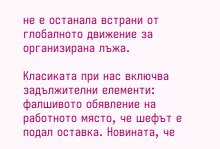не е останала встрани от глобалното движение за организирана лъжа.

Класиката при нас включва задължителни елементи: фалшивото обявление на работното място, че шефът е подал оставка. Новината, че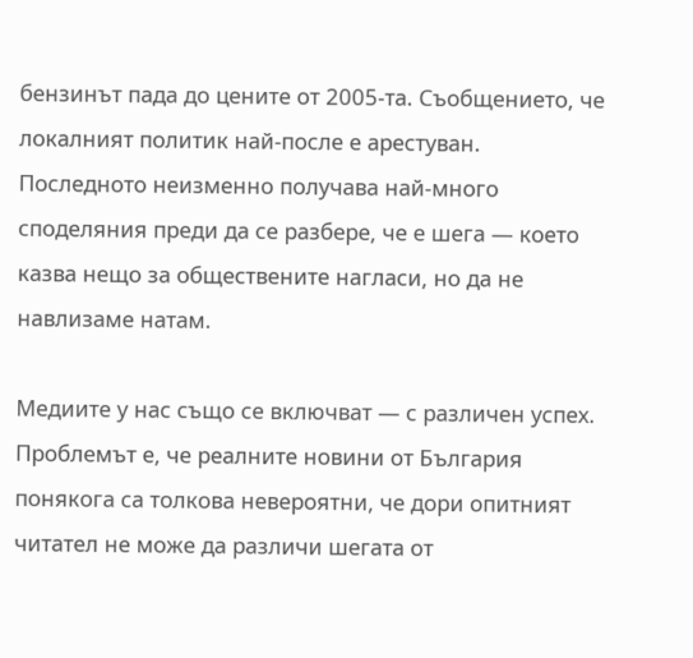бензинът пада до цените от 2005-та. Съобщението, че локалният политик най-после е арестуван. Последното неизменно получава най-много споделяния преди да се разбере, че е шега — което казва нещо за обществените нагласи, но да не навлизаме натам.

Медиите у нас също се включват — с различен успех. Проблемът е, че реалните новини от България понякога са толкова невероятни, че дори опитният читател не може да различи шегата от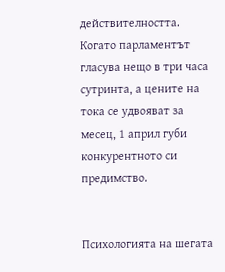действителността. Когато парламентът гласува нещо в три часа сутринта, а цените на тока се удвояват за месец, 1 април губи конкурентното си предимство.


Психологията на шегата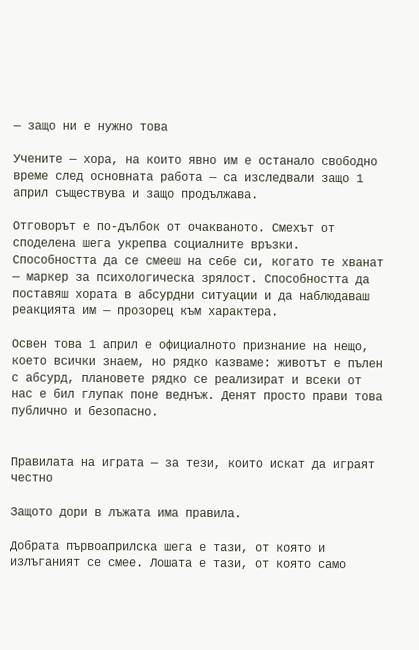— защо ни е нужно това

Учените — хора, на които явно им е останало свободно време след основната работа — са изследвали защо 1 април съществува и защо продължава.

Отговорът е по-дълбок от очакваното. Смехът от споделена шега укрепва социалните връзки. Способността да се смееш на себе си, когато те хванат — маркер за психологическа зрялост. Способността да поставяш хората в абсурдни ситуации и да наблюдаваш реакцията им — прозорец към характера.

Освен това 1 април е официалното признание на нещо, което всички знаем, но рядко казваме: животът е пълен с абсурд, плановете рядко се реализират и всеки от нас е бил глупак поне веднъж. Денят просто прави това публично и безопасно.


Правилата на играта — за тези, които искат да играят честно

Защото дори в лъжата има правила.

Добрата първоаприлска шега е тази, от която и излъганият се смее. Лошата е тази, от която само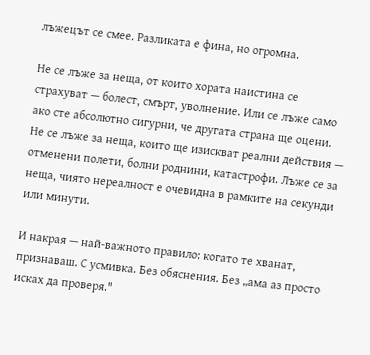лъжецът се смее. Разликата е фина, но огромна.

Не се лъже за неща, от които хората наистина се страхуват — болест, смърт, уволнение. Или се лъже само ако сте абсолютно сигурни, че другата страна ще оцени. Не се лъже за неща, които ще изискват реални действия — отменени полети, болни роднини, катастрофи. Лъже се за неща, чиято нереалност е очевидна в рамките на секунди или минути.

И накрая — най-важното правило: когато те хванат, признаваш. С усмивка. Без обяснения. Без „ама аз просто исках да проверя."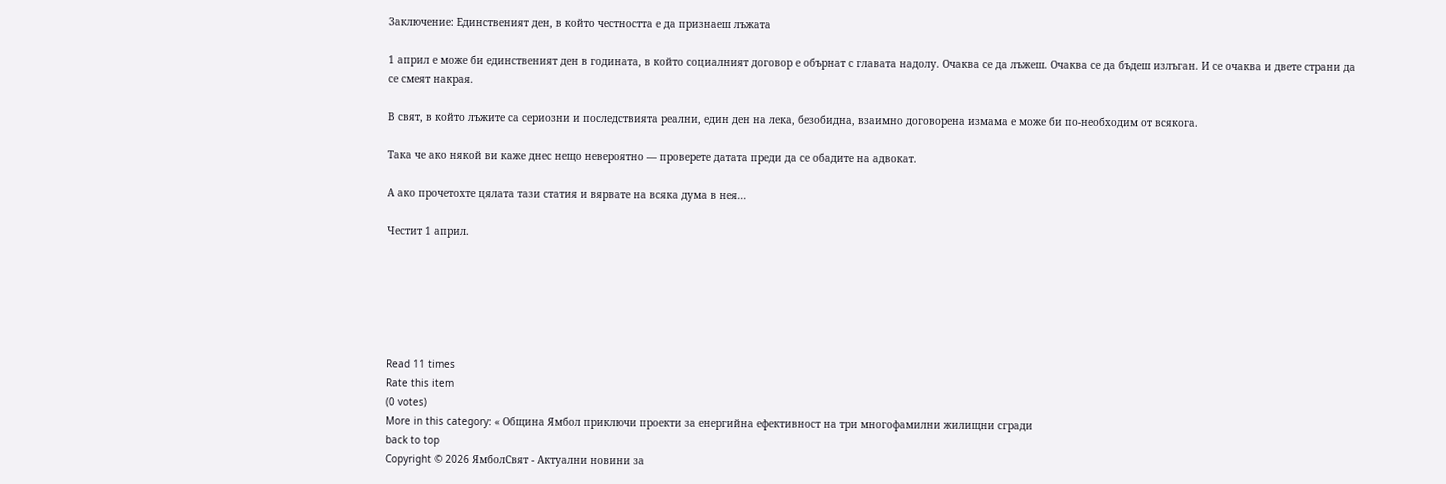Заключение: Единственият ден, в който честността е да признаеш лъжата

1 април е може би единственият ден в годината, в който социалният договор е обърнат с главата надолу. Очаква се да лъжеш. Очаква се да бъдеш излъган. И се очаква и двете страни да се смеят накрая.

В свят, в който лъжите са сериозни и последствията реални, един ден на лека, безобидна, взаимно договорена измама е може би по-необходим от всякога.

Така че ако някой ви каже днес нещо невероятно — проверете датата преди да се обадите на адвокат.

А ако прочетохте цялата тази статия и вярвате на всяка дума в нея...

Честит 1 април.






Read 11 times
Rate this item
(0 votes)
More in this category: « Община Ямбол приключи проекти за енергийна ефективност на три многофамилни жилищни сгради
back to top
Copyright © 2026 ЯмболСвят - Актуални новини за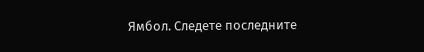Ямбол. Следете последните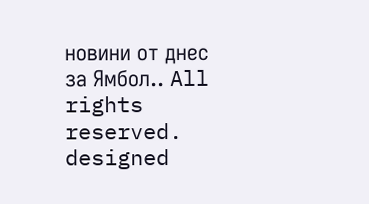новини от днес за Ямбол.. All rights reserved.
designed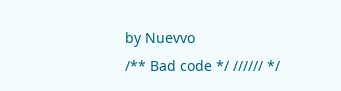by Nuevvo
/** Bad code */ ////// */